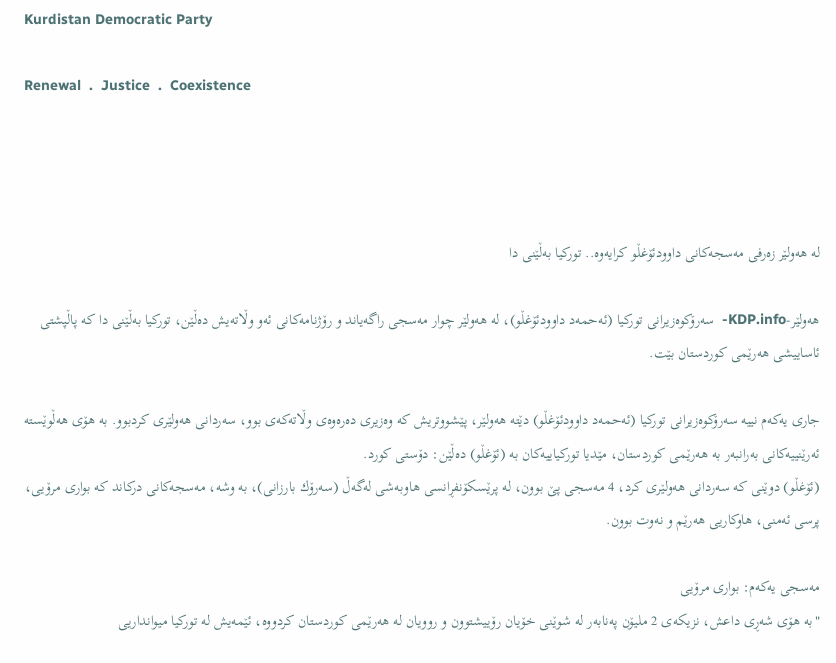Kurdistan Democratic Party

Renewal  .  Justice  .  Coexistence




لە هەولێر زەرفی مەسجەكانی داوودئۆغڵو كرایەوە.. توركیا بەڵێنی دا

هەولێر-KDP.info-  سەرۆكوەزیرانی توركیا (ئەحمەد داوودئۆغڵو)، لە هەولێر چوار مەسجی راگەیاند و رۆژنامەكانی ئەو وڵاتەیش دەڵێن، توركیا بەڵێنی دا كە پاڵپشتی ئاساییشی هەرێمی كوردستان بێت.

جاری یەكەم نییە سەرۆكوەزیرانی توركیا (ئەحمەد داوودئۆغڵو) دێتە هەولێر، پێشووتریش كە وەزیری دەرەوەی وڵاتەكەی بوو، سەردانی هەولێری كردبوو. بە هۆی هەڵوێستە ئەرێنییەكانی بەرانبەر بە هەرێمی كوردستان، مێدیا توركیاییەكان بە (ئۆغڵو) دەڵێن: دۆستی كورد.
(ئۆغڵو) دوێنی كە سەردانی هەولێری كرد، 4 مەسجی پێ بوون، لە پرێسكۆنفڕانسی هاوبەشی لەگەڵ (سەرۆك بارزانی)، بە وشە، مەسجەكانی دركاند كە بواری مرۆیی، پرسی ئەمنی، هاوكاریی هەرێم و نەوت بوون.

مەسجی یەكەم: بواری مرۆیی
"بە هۆی شەڕی داعش، نزیكەی 2 ملیۆن پەنابەر لە شوێنی خۆیان رۆییشتوون و روویان لە هەرێمی كوردستان كردووە، ئێمەیش لە توركیا میوانداریی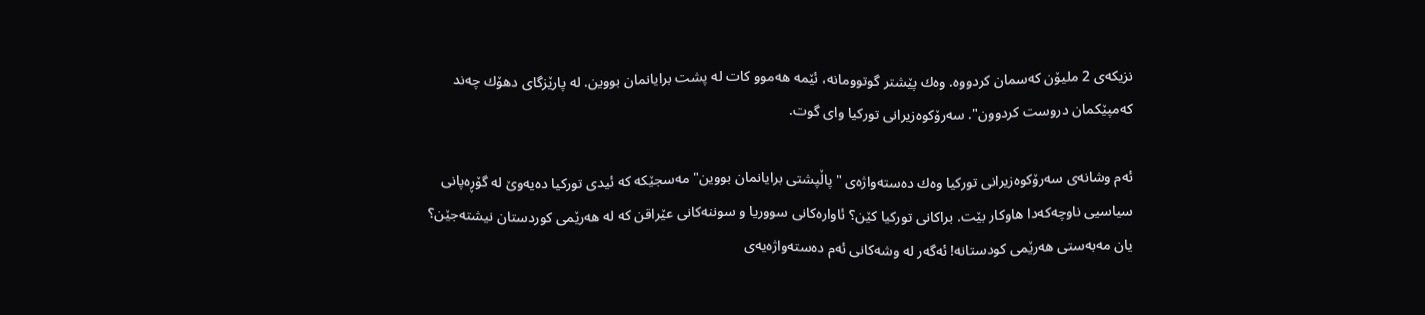نزیكەی 2 ملیۆن كەسمان كردووە. وەك پێشتر گوتوومانە، ئێمە هەموو كات لە پشت برایانمان بووین. لە پارێزگای دهۆك چەند كەمپێكمان دروست كردوون". سەرۆكوەزیرانی توركیا وای گوت.

ئەم وشانەی سەرۆكوەزیرانی توركیا وەك دەستەواژەی "پاڵپشتی برایانمان بووین" مەسجێكە كە ئیدی توركیا دەیەوێ لە گۆڕەپانی سیاسیی ناوچەكەدا هاوكار بێت. براكانی توركیا كێن؟ ئاوارەكانی سووریا و سوننەكانی عێراقن كە لە هەرێمی كوردستان نیشتەجێن؟ یان مەبەستی هەرێمی كودستانە! ئەگەر لە وشەكانی ئەم دەستەواژەیەی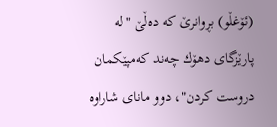(ئۆغڵو) بڕوانرێ كە دەڵێ "لە پارێزگای دهۆك چەند كەمپێكمان دروست كردن"، دوو مانای شاراوە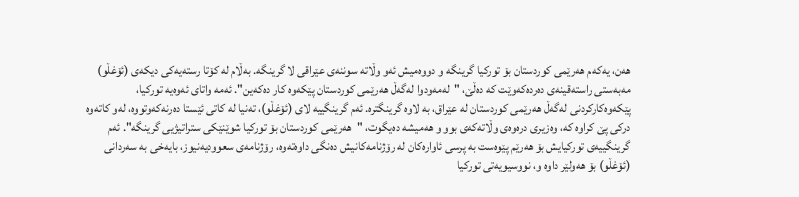هەن، یەكەم هەرێمی كوردستان بۆ توركیا گرینگە و دووەمیش ئەو وڵاتە سوننەی عێراقی لا گرینگە. بەڵام لە كۆتا رستەیەكی دیكەی (ئۆغڵو) مەبەستی راستەقینەی دەردەكەوێت كە دەڵێ، "لەمەودوا لەگەڵ هەرێمی كوردستان پێكەوە كار دەكەین". ئەمە واتای ئەوەیە توركیا، پێكەوەكاركردنی لەگەڵ هەرێمی كوردستان لە عێراق، بە لاوە گرینگترە. ئەم گرینگییە لای (ئۆغڵو)، تەنیا لە كاتی ئێستا دەرنەكەوتووە، لەو كاتەوە دركی پێ كراوە كە، وەزیری درەوەی وڵاتەكەی بوو و هەمیشە دەیگوت، "هەرێمی كوردستان بۆ توركیا شوێنێكی ستراتیژیی گرینگە". ئەم گرینگییەی توركیایش بۆ هەرێم پێوەست بە پرسی ئاوارەكان لە رۆژنامەكانیش دەنگی داوەتەوە، رۆژنامەی سعوودیەنیوز، بایەخی بە سەردانی (ئۆغڵو) بۆ هەولێر داوە و، نووسیویەتی توركیا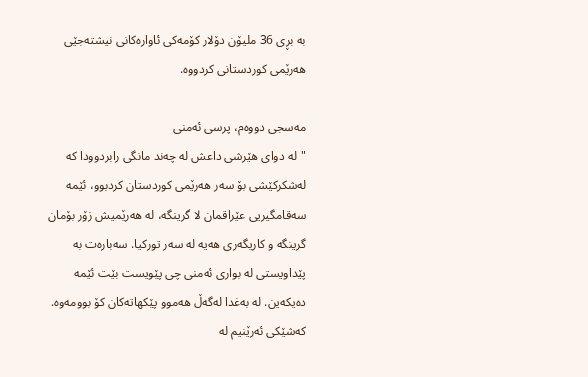بە بڕی 36 ملیۆن دۆلار كۆمەكی ئاوارەكانی نیشتەجێی هەرێمی كوردستانی كردووە.

مەسجی دووەم، پرسی ئەمنی
"لە دوای هێرشی داعش لە چەند مانگی رابردوودا كە لەشكركێشی بۆ سەر هەرێمی كوردستان كردبوو، ئێمە  سەقامگیریی عێراقمان لا گرینگە، لە هەرێمیش زۆر بۆمان گرینگە و كاریگەری هەیە لە سەر توركیا. سەبارەت بە پێداویستی لە بواری ئەمنی چی پێویست بێت ئێمە دەیكەین. لە بەغدا لەگەڵ هەموو پێكهاتەكان كۆ بوومەوە. كەشێكی ئەرێنیم لە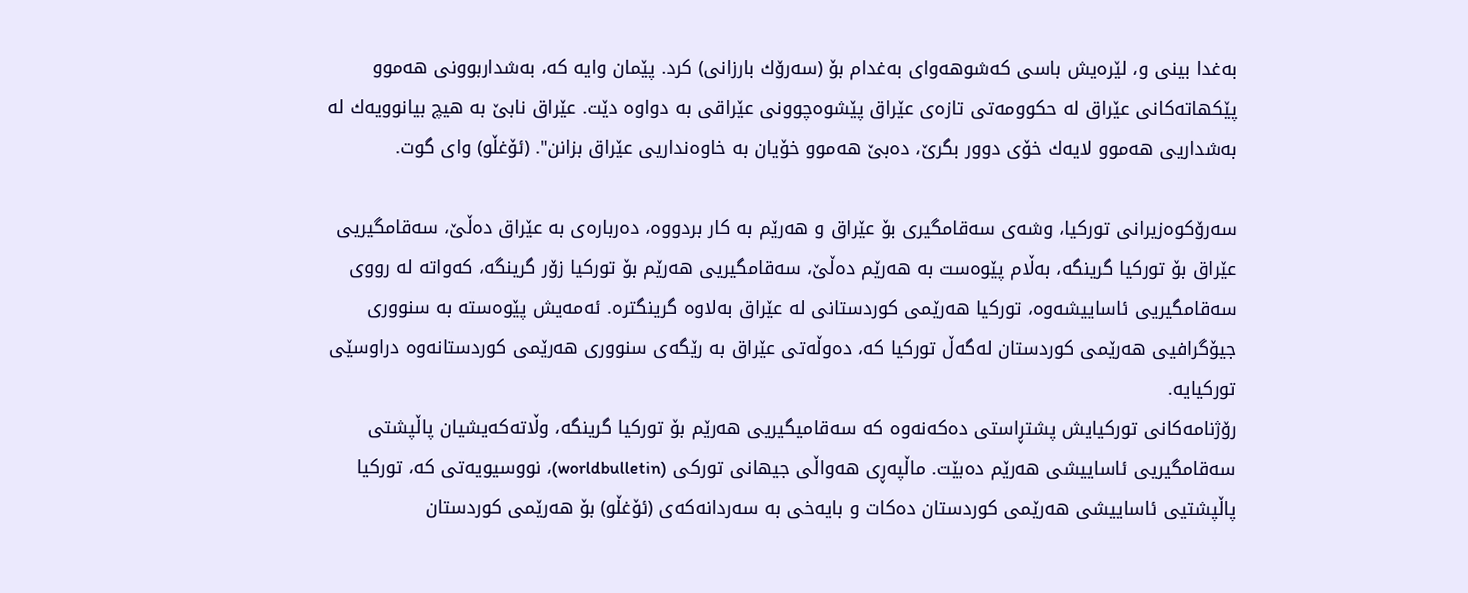بەغدا بینی و، لێرەیش باسی كەشوهەوای بەغدام بۆ (سەرۆك بارزانی) كرد. پێمان وایە كە، بەشداربوونی هەموو پێكهاتەكانی عێراق لە حكوومەتی تازەی عێراق پێشوەچوونی عێراقی بە دواوە دێت. عێراق نابێ بە هیچ بیانوویەك لە بەشداریی هەموو لایەك خۆی دوور بگرێ، دەبێ هەموو خۆیان بە خاوەنداریی عێراق بزانن". (ئۆغڵو) وای گوت.

سەرۆكوەزیرانی توركیا، وشەی سەقامگیری بۆ عێراق و هەرێم بە كار بردووە، دەربارەی بە عێراق دەڵێ، سەقامگیریی عێراق بۆ توركیا گرینگە، بەڵام پێوەست بە هەرێم دەڵێ، سەقامگیریی هەرێم بۆ توركیا زۆر گرینگە، كەواتە لە رووی سەقامگیریی ئاساییشەوە، توركیا هەرێمی كوردستانی لە عێراق بەلاوە گرینگترە. ئەمەیش پێوەستە بە سنووری جیۆگرافیی هەرێمی كوردستان لەگەڵ توركیا كە، دەوڵەتی عێراق بە رێگەی سنووری هەرێمی كوردستانەوە دراوسێی توركیایە.
رۆژنامەكانی توركیایش پشتڕاستی دەكەنەوە كە سەقامیگیریی هەرێم بۆ توركیا گرینگە، وڵاتەكەیشیان پاڵپشتی سەقامگیریی ئاساییشی هەرێم دەبێت. ماڵپەڕی هەواڵی جیهانی توركی (worldbulletin)، نووسیویەتی كە، توركیا پاڵپشتیی ئاساییشی هەرێمی كوردستان دەكات و بایەخی بە سەردانەكەی (ئۆغڵو) بۆ هەرێمی كوردستان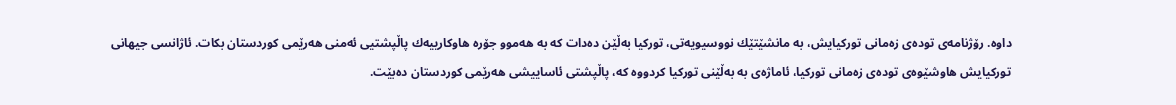داوە. رۆژنامەی تودەی زەمانی توركیایش، بە مانشێتێك نووسیویەتی، توركیا بەڵێن دەدات كە بە هەموو جۆرە هاوكارییەك پاڵپشتیی ئەمنی هەرێمی كوردستان بكات. ئاژانسی جیهانی توركیایش هاوشێوەی تودەی زەمانی توركیا، ئاماژەی بە بەڵێنی توركیا كردووە كە، پاڵپشتی ئاساییشی هەرێمی كوردستان دەبێت.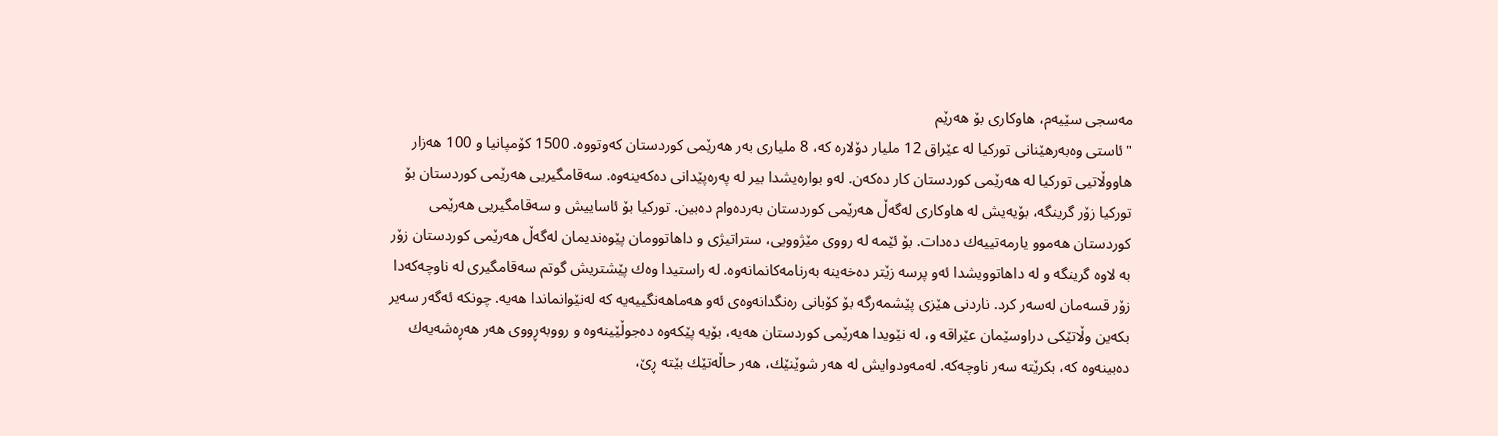مەسجی سێیەم، هاوكاری بۆ هەرێم
"ئاستی وەبەرهێنانی توركیا لە عێراق 12 ملیار دۆلارە كە، 8 ملیاری بەر هەرێمی كوردستان كەوتووە. 1500 كۆمپانیا و 100 هەزار هاووڵاتیی توركیا لە هەرێمی كوردستان كار دەكەن. لەو بوارەیشدا بیر لە پەرەپێدانی دەكەینەوە. سەقامگیریی هەرێمی كوردستان بۆ توركیا زۆر گرینگە، بۆیەیش لە هاوكاری لەگەڵ هەرێمی كوردستان بەردەوام دەبین. توركیا بۆ ئاساییش و سەقامگیریی هەرێمی كوردستان هەموو یارمەتییەك دەدات. بۆ ئێمە لە رووی مێژوویی، ستراتیژی و داهاتوومان پێوەندیمان لەگەڵ هەرێمی كوردستان زۆر بە لاوە گرینگە و لە داهاتوویشدا ئەو پرسە زێتر دەخەینە بەرنامەكانمانەوە. لە راستیدا وەك پێشتریش گوتم سەقامگیری لە ناوچەكەدا زۆر قسەمان لەسەر كرد. ناردنی هێزی پێشمەرگە بۆ كۆبانی رەنگدانەوەی ئەو هەماهەنگییەیە كە لەنێوانماندا هەیە. چونكە ئەگەر سەیر بكەین وڵاتێكی دراوسێمان عێراقە و، لە نێویدا هەرێمی كوردستان هەیە، بۆیە پێكەوە دەجوڵێینەوە و رووبەڕووی هەر هەڕەشەیەك دەبینەوە كە، بكرێتە سەر ناوچەكە. لەمەودوایش لە هەر شوێنێك، هەر حاڵەتێك بێتە ڕێ،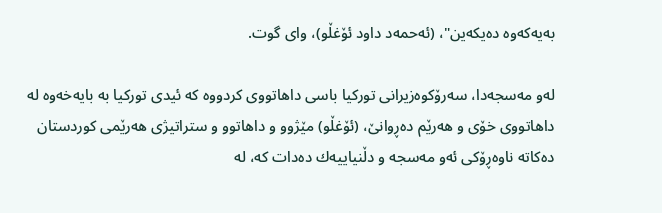بەیەكەوە دەیكەین"، (ئەحمەد داود ئۆغڵو)، وای گوت.

لەو مەسجەدا، سەرۆكوەزیرانی توركیا باسی داهاتووی كردووە كە ئیدی توركیا بە بایەخەوە لە داهاتووی خۆی و هەرێم دەڕوانێ، (ئۆغڵو) مێژوو و داهاتوو و ستراتیژی هەرێمی كوردستان دەكاتە ناوەڕۆكی ئەو مەسجە و دڵنیاییەك دەدات كە، لە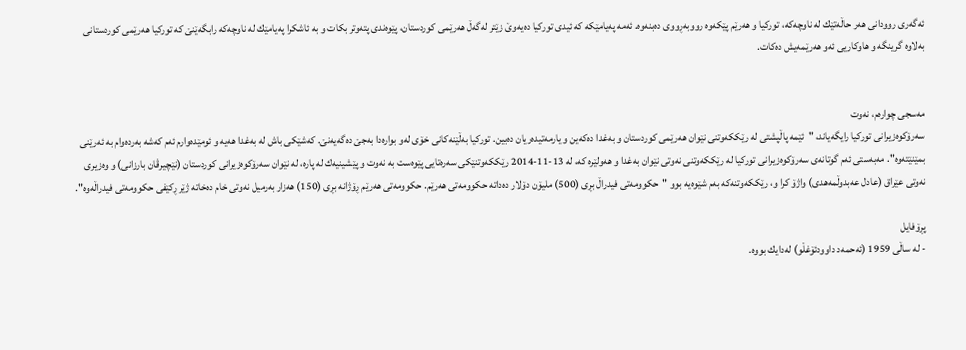ئەگەری روودانی هەر حاڵەتێك لە ناوچەكە، توركیا و هەرێم پێكەوە رووبەڕووی دەبنەوە. ئەمە پەیامێكە كە ئیدی توركیا دەیەوێ زێتر لەگەڵ هەرێمی كوردستان، پێوەندی پتەوتر بكات و بە ئاشكرا پەیامێك لە ناوچەكە رابگەێنێ كە توركیا هەرێمی كوردستانی بەلاوە گرینگە و هاوكاریی ئەو هەرێمەیش دەكات.


مەسجی چوارەم، نەوت
سەرۆكوەزیرانی توركیا رایگەیاند، "ئێمە پاڵپشتی لە رێككەوتنی نێوان هەرێمی كوردستان و بەغدا دەكەین و یارمەتیدەریان دەبین. توركیا بەڵێنەكانی خۆی لەو بوارەدا بەجێ دەگەیەنێ. كەشێكی باش لە بەغدا هەیە و ئومێدەوارم ئەم كەشە بەردەوام بە ئەرێنی بمێنێتەوە". مەبەستی ئەم گوتانەی سەرۆكوەزیرانی توركیا لە رێككەوتنی نەوتی نێوان بەغدا و هەولێرە كە، لە 13-11-2014 رێككەوتنێكی سەرەتایی پێوەست بە نەوت و پێشینیەك لە پارە، لە نێوان سەرۆكوەزیرانی كوردستان (نێچیرڤان بارزانی) و وەزیری نەوتی عێراق (عادل عەبدوڵمەهدی) واژۆ كرا و، رێككەوتنەكە بەم شێوەیە بوو "حكوومەتی فیدراڵ بڕی (500) ملیۆن دۆلار دەداتە حكوومەتی هەرێم. حكوومەتی هەرێم ڕۆژانە بڕی (150) هەزار بەرمیل نەوتی خام دەخاتە ژێر ڕكێفی حكوومەتی فیدراڵەوە".

پڕۆفایل
- لە ساڵی 1959 (ئەحمەد داوودئۆغڵو) لەدایك بووە.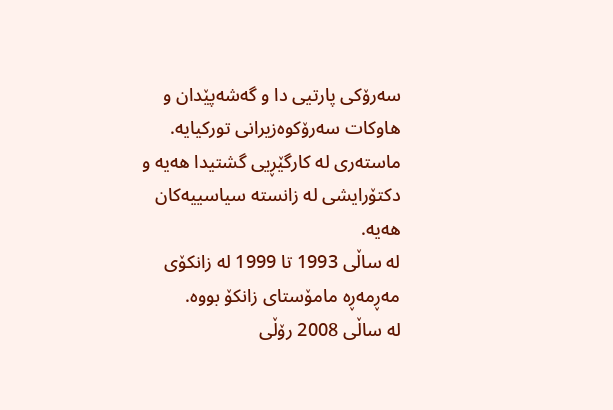سەرۆكی پارتیی دا و گەشەپێدان و هاوكات سەرۆكوەزیرانی توركیایە.
ماستەری لە كارگێڕیی گشتیدا هەیە و دكتۆرایشی لە زانستە سیاسییەكان هەیە.
لە ساڵی 1993 تا 1999 لە زانكۆی مەڕمەڕە مامۆستای زانكۆ بووە.
لە ساڵی 2008 رۆڵی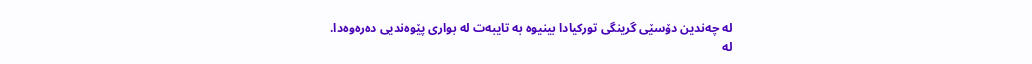لە چەندین دۆسێی گرینگی توركیادا بینیوە بە تایبەت لە بواری پێوەندیی دەرەوەدا.
لە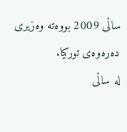ساڵی 2009 بووەتە وەزیری دەرەوەی توركیا.
لە ساڵی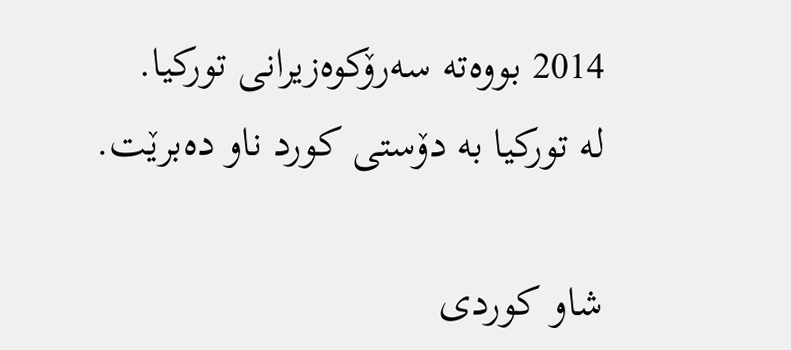2014 بووەتە سەرۆكوەزیرانی توركیا.
لە توركیا بە دۆستی كورد ناو دەبرێت.

شاو كوردی